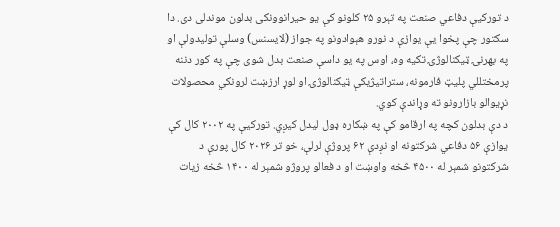د تورکیې دفاعي صنعت په تېرو ۲۵ کلونو کې یو حیرانوونکی بدلون موندلی دی. دا سکتور چې پخوا یې یوازې د نورو هېوادونو په جواز (لایسنس) وسلې تولیدولې او په بهرنۍ ټیکنالوژۍ تکیه وه، اوس په یو داسې صنعت بدل شوی چې په کور دننه پرمختللي پلیټ فارمونه، ستراتیژیکې ټیکنالوژۍ او لوړ ارزښت لرونکي محصولات نړیوالو بازارونو ته وړاندې کوي.
د دې بدلون کچه په ارقامو کې په ښکاره ډول لیدل کیږي. تورکیې په ۲۰۰۲ کال کې یوازې ۵۶ دفاعي شرکتونه او نږدې ۶۲ پروژې لرلې، خو تر ۲۰۲۶ کال پورې د شرکتونو شمېر له ۴۵۰۰ څخه واوښت او د فعالو پروژو شمېر له ۱۴۰۰ څخه زیات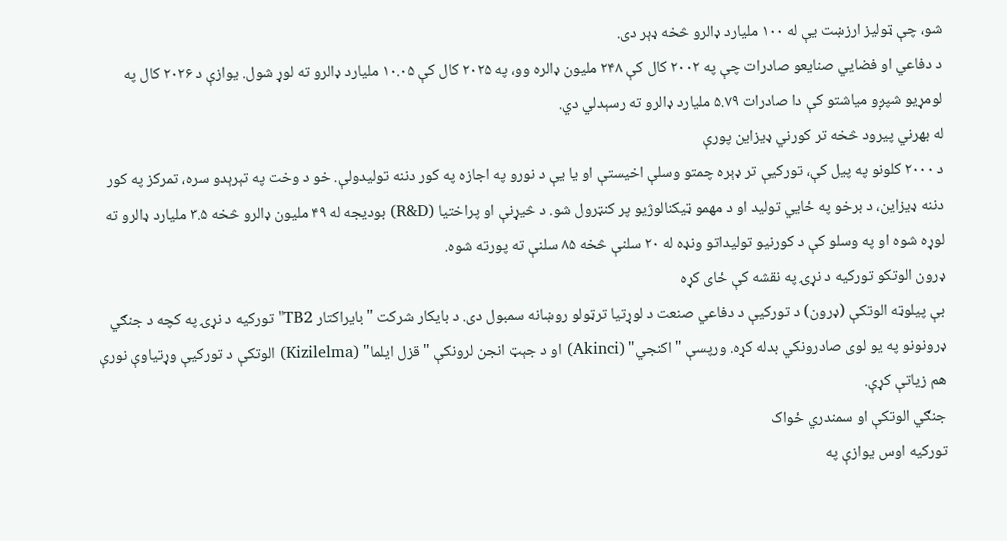شو، چې ټولیز ارزښت یې له ۱۰۰ ملیارد ډالرو څخه ډېر دی.
د دفاعي او فضايي صنایعو صادرات چې په ۲۰۰۲ کال کې ۲۴۸ ملیون ډالره وو، په ۲۰۲۵ کال کې ۱۰.۰۵ ملیارد ډالرو ته لوړ شول. یوازې د ۲۰۲۶ کال په لومړیو شپږو میاشتو کې دا صادرات ۵.۷۹ ملیارد ډالرو ته رسېدلي دي.
له بهرني پیرود څخه تر کورني ډیزاین پورې
د ۲۰۰۰ کلونو په پیل کې، تورکیې تر ډېره چمتو وسلې اخیستې او یا یې د نورو په اجازه په کور دننه تولیدولې. خو د وخت په تېرېدو سره، تمرکز په کور دننه ډیزاین، د برخو په ځايي تولید او د مهمو ټیکنالوژیو پر کنټرول شو. د څیړنې او پراختیا (R&D) بودیجه له ۴۹ ملیون ډالرو څخه ۳.۵ ملیارد ډالرو ته لوړه شوه او په وسلو کې د کورنیو تولیداتو ونډه له ۲۰ سلنې څخه ۸۵ سلنې ته پورته شوه.
ډرون الوتکو تورکیه د نړۍ په نقشه کې ځای کړه
بې پیلوټه الوتکې (ډرون) د تورکیې د دفاعي صنعت د لوړتیا ترټولو روښانه سمبول دی. د بایکار شرکت "بایراکتار TB2" تورکیه د نړۍ په کچه د جنګي ډرونونو په یو لوی صادرونکي بدله کړه. ورپسې "اکنجي" (Akinci) او د جېټ انجن لرونکې "قزل ایلما" (Kizilelma) الوتکې د تورکیې وړتیاوې نورې هم زیاتې کړې.
جنګي الوتکې او سمندري ځواک
تورکیه اوس یوازې په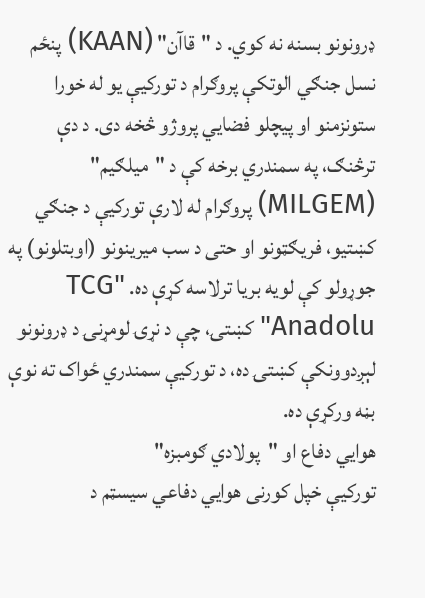ډرونونو بسنه نه کوي. د "قاآن" (KAAN) پنځم نسل جنګي الوتکې پروګرام د تورکیې یو له خورا ستونزمنو او پیچلو فضايي پروژو څخه دی. د دې ترڅنګ، په سمندري برخه کې د "میلګیم" (MILGEM) پروګرام له لارې تورکیې د جنګي کښتیو، فریګټونو او حتی د سب میرینونو (اوبتلونو) په جوړولو کې لویه بریا ترلاسه کړې ده. "TCG Anadolu" کښتۍ، چې د نړۍ لومړنۍ د ډرونونو لېږدوونکې کښتۍ ده، د تورکیې سمندري ځواک ته نوې بڼه ورکړې ده.
هوايي دفاع او "پولادي ګومبزه"
تورکیې خپل کورنی هوايي دفاعي سیسټم د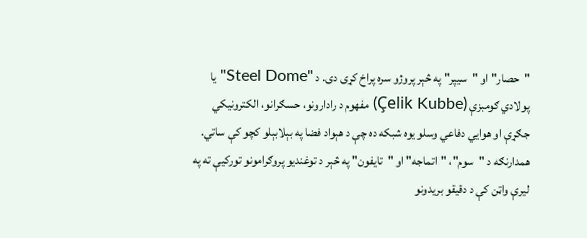"حصار" او "سیپر" په څېر پروژو سره پراخ کړی دی. د "Steel Dome" یا پولادي ګومبزې (Çelik Kubbe) مفهوم د رادارونو، حسګرانو، الکترونیکي جګړې او هوايي دفاعي وسلو یوه شبکه ده چې د هېواد فضا په بېلابېلو کچو کې ساتي. همدارنګه د "سوم"، "اتماجه" او "تایفون" په څېر د توغندیو پروګرامونو تورکیې ته په لیرې واټن کې د دقیقو بریدونو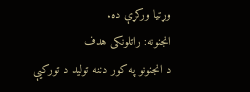وړتیا ورکړې ده.
انجنونه: راتلونکی هدف
د انجنونو په کور دننه تولید د تورکیې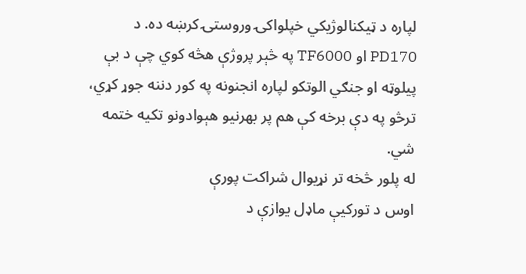لپاره د ټیکنالوژیکي خپلواکۍ وروستۍ کرښه ده. د PD170 او TF6000 په څېر پروژې هڅه کوي چې د بې پیلوټه او جنګي الوتکو لپاره انجنونه په کور دننه جوړ کړي، ترڅو په دې برخه کې هم پر بهرنیو هېوادونو تکیه ختمه شي.
له پلور څخه تر نړیوال شراکت پورې
اوس د تورکیې ماډل یوازې د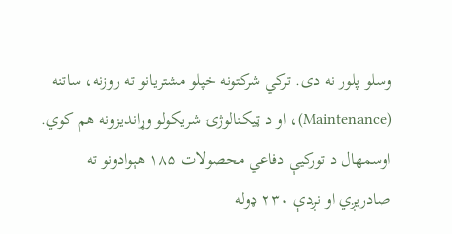وسلو پلور نه دی. ترکي شرکتونه خپلو مشتریانو ته روزنه، ساتنه (Maintenance)، او د ټیکنالوژۍ شریکولو وړاندیزونه هم کوي. اوسمهال د تورکیې دفاعي محصولات ۱۸۵ هېوادونو ته صادریږي او نږدې ۲۳۰ ډوله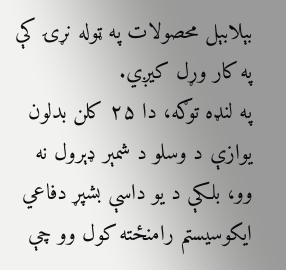بېلابېل محصولات په ټوله نړۍ کې په کار وړل کیږي.
په لنډه توګه، دا ۲۵ کلن بدلون یوازې د وسلو د شمېر ډېرول نه وو، بلکې د یو داسې بشپړ دفاعي ایکوسیستم رامنځته کول وو چې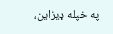په خپله ډیزاین،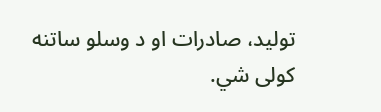تولید، صادرات او د وسلو ساتنه کولی شي.